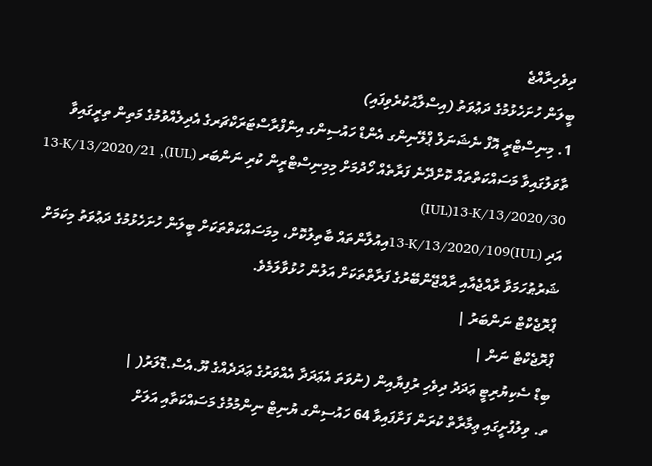ދިވެހިރާއްޖެ
ބީލަން ހުށަހެޅުމުގެ ދަޢުވަތު (އިސްލާޙުކުރެވިފައި)
1. މިނިސްޓްރީ އޮފް ނެޝަނަލް ޕްލޭނިންގ އެންޑް ހައުސިންގ އިންފްރާސްޓަރަކްޗަރގެ އެދިލެއްވުމުގެ މަތިން ތިރީގައިވާ ތާވަލުގައިވާ މަސައްކަތްތައް ކޮށްދޭނެ ފަރާތެއް ހޯދުމަށް މިމިނިސްޓްރީން ކުރި ނަންބަރ (IUL)13-K/13/2020/21 , (IUL)13-K/13/2020/30
އަދި (IUL)13-K/13/2020/109އިއުލާންތައް ބާތިލުކޮށް، މިމަސައްކަތްތަކަށް ބީލަން ހުށަހެޅުމުގެ ދަޢުވަތު މިކަމަށް ޝަރުޠުހަމަވާ ރާއްޖެއާއި ރާއްޖޭންބޭރުގެ ފަރާތްތަކަށް އަލުން ހުޅުވާލަމެވެ.
ޕްރޮޖެކްޓް ނަންބަރު |
ޕްރޮޖެކްޓް ނަން |
ބިޑް ސެކިޔުރިޓީ ޢަދަދު ދިވެހި ރުފިޔާއިން (ނުވަތަ އެޢަދަދާ އެއްވަރުގެ ޢަދަދެއްގެ ޔޫ.އެސް.ޑޮލަރު( |
ތ. ވިލުފުށީގައި ޢިމާރާތް ކުރަން ފަށާފައިވާ 64 ހައުސިންގ ޔުނިޓް ނިންމުމުގެ މަސައްކަތާއި އަލަށް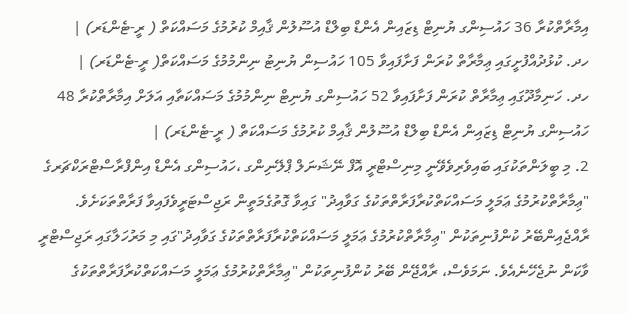އިމާރާތްކުރާ 36 ހައުސިންގ ޔުނިޓް ޑިޒައިން އެންޑް ބިލްޑް އުސޫލުން ޤާއިމް ކުރުމުގެ މަސައްކަތް ( ރީ-ޓެންޑަރ) |
ހދ. ކުޅުދުއްފުށީގައި ޢިމާރާތް ކުރަން ފަށާފައިވާ 105 ހައުސިން ޔުނިޓު ނިންމުމުގެ މަސައްކަތް( ރީ-ޓެންޑަރ) |
ހދ. ހަނިމާދޫގައި ޢިމާރާތް ކުރަން ފަށާފައިވާ 52 ހައުސިންގ ޔުނިޓް ނިންމުމުގެ މަސައްކަތާއި އަލަށް އިމާރާތްކުރާ 48 ހައުސިންގ ޔުނިޓް ޑިޒައިން އެންޑް ބިލްޑް އުސޫލުން ޤާއިމް ކުރުމުގެ މަސައްކަތް ( ރީ-ޓެންޑަރ) |
2. މި ބީލަންތަކުގައި ބައިވެރިވެވޭނީ މިނިސްޓްރީ އޮފް ނޭޝަނަލް ޕްލޭނިންގ ،ހައުސިންގ އެންޑް އިންފްރާސްޓްރަކްޗަރގެ "ޢިމާރާތްކުރުމުގެ ޢަމަލީ މަސައްކަތްކުރާފަރާތްތަކުގެ ގަވާއިދު" ގައިވާ ގޮތުގެމަތީން ރަޖިސްޓަރީވެފައިވާ ފަރާތްތަކަށެވެ. ރާއްޖެއިންބޭރު ކުންފުނިތަކުން "ޢިމާރާތްކުރުމުގެ ޢަމަލީ މަސައްކަތްކުރާފަރާތްތަކުގެ ގަވާއިދު"ގައި މި މަރުހަލާގައި ރަޖިސްޓްރީ ވާކަން ނުޖެހޭނެއެވެ. ނަމަވެސް، ރާއްޖޭން ބޭރު ކުންފުނިތަކުން "ޢިމާރާތްކުރުމުގެ ޢަމަލީ މަސައްކަތްކުރާފަރާތްތަކުގެ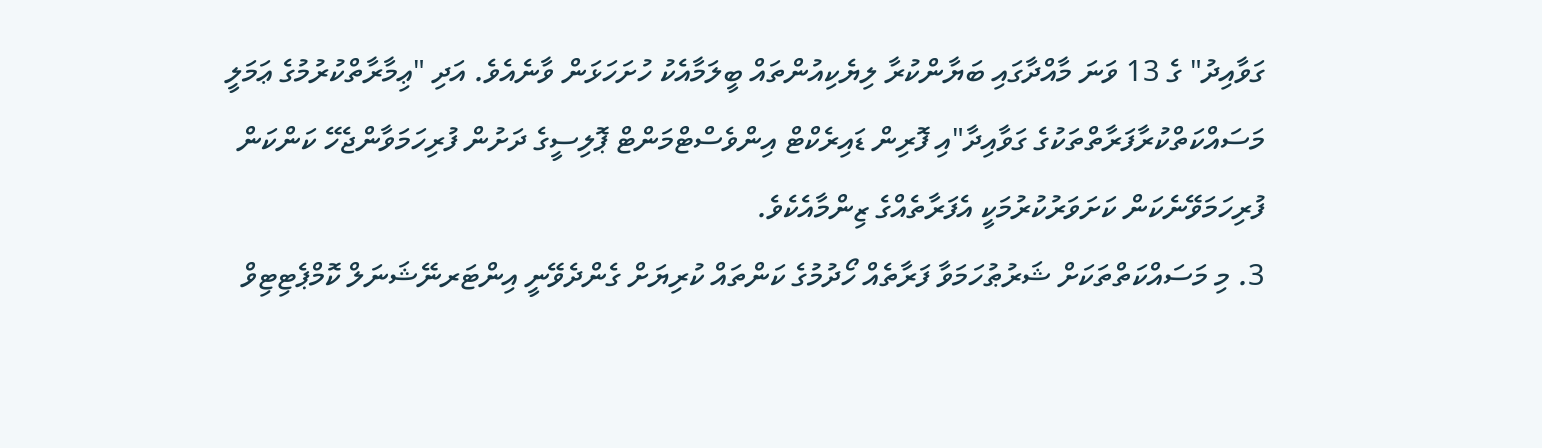ގަވާއިދު" ގެ 13 ވަނަ މާއްދާގައި ބަޔާންކުރާ ލިޔެކިއުންތައް ބީލަމާއެކު ހުށަހަޅަން ވާނެއެވެ. އަދި "ޢިމާރާތްކުރުމުގެ ޢަމަލީ މަސައްކަތްކުރާފަރާތްތަކުގެ ގަވާއިދާ"އި ފޮރިން ޑައިރެކްޓް އިންވެސްޓްމަންޓް ޕޮލިސީގެ ދަށުން ފުރިހަމަވާންޖެހޭ ކަންކަން ފުރިހަމަވޭނެކަން ކަށަވަރުކުރުމަކީ އެފަރާތެއްގެ ޒިންމާއެކެވެ.
3. މި މަސައްކަތްތަކަށް ޝަރުޠުހަމަވާ ފަރާތެއް ހޯދުމުގެ ކަންތައް ކުރިޔަށް ގެންދެވޭނީ އިންޓަރނޭޝަނަލް ކޮމްޕެޓިޓިވް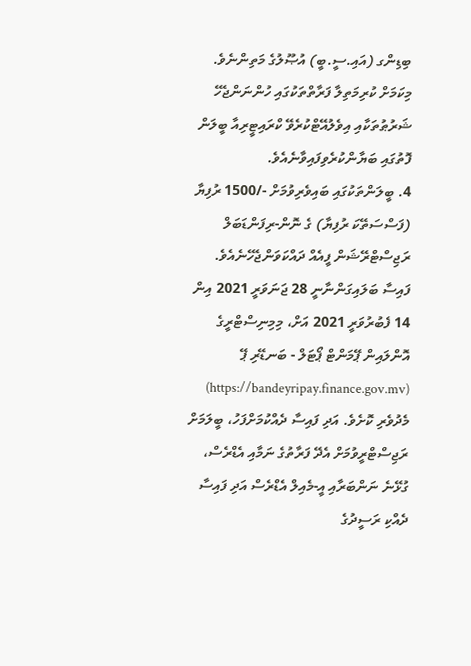ބިޑިންގ (އައި.ސީ.ބީ) އުޞޫލުގެ މަތިންނެވެ. މިކަމަށް ކުރިމަތިލާ ފަރާތްތަކުގައި ހުންނަންޖެހޭ ޝަރުޠުތަކާއި އިވެލުއޭޓްކުރެވޭ ކްރައިޓީރިއާ ބީލަން ފޮތުގައި ބަޔާންކުރެވިފައިވާނެއެވެ.
4. ބީލަންތަކުގައި ބައިވެރިވުމަށް -/1500 ރުފިޔާ (ފަސްސަތޭކަ ރުފިޔާ) ގެ ނޮން-ރިފަންޑަބަލް ރަޖިސްޓްރޭޝަން ފީއެއް ދައްކަވަންޖެހޭނެއެވެ. ފައިސާ ބަލައިގަންނާނީ 28 ޖަނަވަރީ 2021 އިން 14 ފެބުރުވަރީ 2021 އަށް، މިމިނިސްޓްރީގެ އޮންލައިން ޕޭމަންޓް ޕޯޓަލް - ބަނޑޭރި ޕޭ (https://bandeyripay.finance.gov.mv) މެދުވެރި ކޮށެވެ. އަދި ފައިސާ ދެއްކުމަށްފަހު، ބީލަމަށް ރަޖިސްޓްރީވުމަށް އެދޭ ފަރާތުގެ ނަމާއި އެޑްރެސް، ގުޅޭނެ ނަންބަރާއި އީ-މެއިލް އެޑްރެސް އަދި ފައިސާ ދެއްކި ރަސީދުގެ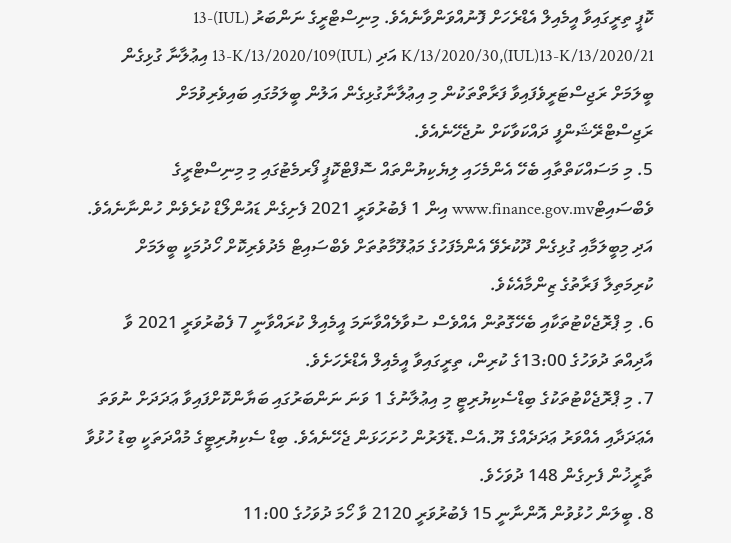ކޮޕީ ތިރީގައިވާ އީމެއިލް އެޑްރެހަށް ފޮނުއްވަންވާނެއެވެ. މިނިސްޓްރީގެ ނަންބަރު (IUL)13-K/13/2020/30,(IUL)13-K/13/2020/21 އަދި (IUL)13-K/13/2020/109 އިޢުލާނާ ގުޅިގެން ބީލަމަށް ރަޖިސްޓަރީވެފައިވާ ފަރާތްތަކުން މި އިޢުލާނާގުޅިގެން އަލުން ބީލަމުގައި ބައިވެރިވުމަށް ރަޖިސްޓްރޭޝަންފީ ދައްކަވާކަށް ނުޖެހޭނެއެވެ.
5. މި މަސައްކަތްތާއި ބެހޭ އެންމެހައި ލިޔެކިޔުންތައް ސޮފްޓްކޮޕީ ފޯރމެޓުގައި މި މިނިސްޓްރީގެ ވެބްސައިޓްwww.finance.gov.mv އިން 1 ފެބުރުވަރީ 2021 ފެށިގެން ޑައުންލޯޑް ކުރެވެން ހުންނާނެއެވެ. އަދި މިބީލަމާއި ގުޅިގެން ދޫކުރެވޭ އެންމެފަހުގެ މަޢުލޫމާތުތަށް ވެބްސައިޓް މެދުވެރިކޮށް ހޯދުމަކީ ބީލަމަށް ކުރިމަތިލާ ފަރާތުގެ ޒިންމާއެކެވެ.
6. މި ޕްރޮޖެކްޓުތަކާއި ބެހޭގޮތުން އެއްވެސް ސުވާލެއްވާނަމަ އީމެއިލް ކުރައްވާނީ 7 ފެބުރުވަރީ 2021 ވާ އާދިއްތަ ދުވަހުގެ 13:00ގެ ކުރިން، ތިރީގައިވާ އީމެއިލް އެޑްރެހަށެވެ.
7. މި ޕްރޮޖެކްޓުތަކުގެ ބިޑްސެކިޔުރިޓީ މި އިޢުލާނުގެ 1 ވަނަ ނަންބަރުގައި ބަޔާންކޮށްފައިވާ ޢަދަދަށް ނުވަތަ އެޢަދަދާއި އެއްވަރު ޢަދަދެއްގެ ޔޫ.އެސް.ޑޮލަރުން ހުށަހަޅަން ޖެހޭނެއެވެ. ބިޑް ސެކިޔުރިޓީގެ މުއްދަތަކީ ބިޑު ހުޅުވާ ތާރީޚުން ފެށިގެން 148 ދުވަހެވެ.
8. ބީލަން ހުޅުވުން އޮންނާނީ 15 ފެބުރުވަރީ 2120 ވާ ހޯމަ ދުވަހުގެ 11:00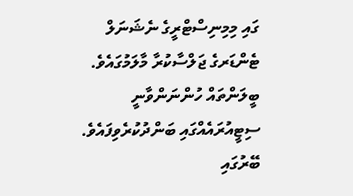ގައި މިމިނިސްޓްރީގެ ނެޝަނަލް ޓެންޑަރގެ ޖަލްސާކުރާ މާލަމުގައެވެ. ބީލަންތައް ހުންނަންވާނީ ސިޓީއުރައެއްގައި ބަންދުކުރެވިފައެވެ. ބޭރުގައި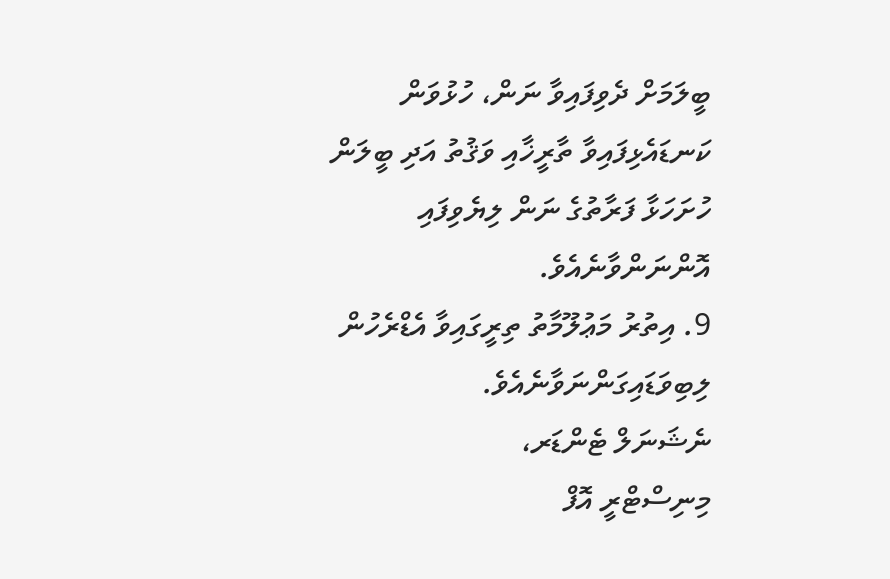ބީލަމަށް ދެވިފައިވާ ނަން، ހުޅުވަން ކަނޑައެޅިފައިވާ ތާރީޚާއި ވަޤުތު އަދި ބީލަން ހުށަހަޅާ ފަރާތުގެ ނަން ލިޔެވިފައި އޮންނަންވާނެއެވެ.
9. އިތުރު މަޢުލޫމާތު ތިރީގައިވާ އެޑްރެހުން ލިބިވަޑައިގަންނަވާނެއެވެ.
ނެޝަނަލް ޓެންޑަރ،
މިނިސްޓްރީ އޮފް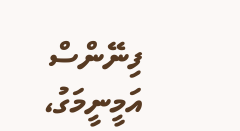ފިނޭންސް
އަމީނީމަގު،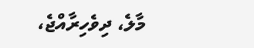މާލެ، ދިވެހިރާއްޖެ،